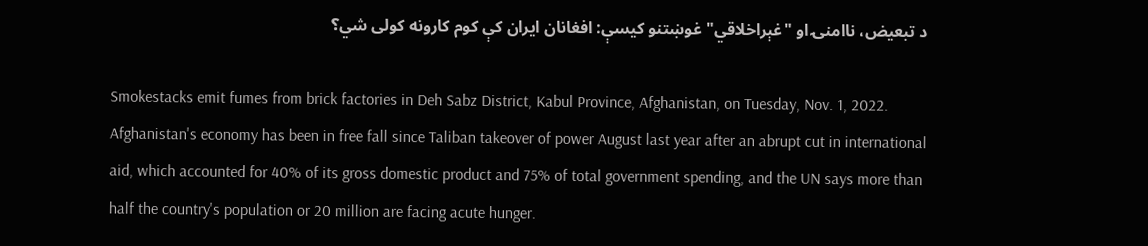د تبعیض، ناامنۍ او "غېراخلاقي" غوښتنو کیسې: افغانان ایران کې کوم کارونه کولی شي؟

Smokestacks emit fumes from brick factories in Deh Sabz District, Kabul Province, Afghanistan, on Tuesday, Nov. 1, 2022. Afghanistan's economy has been in free fall since Taliban takeover of power August last year after an abrupt cut in international aid, which accounted for 40% of its gross domestic product and 75% of total government spending, and the UN says more than half the country's population or 20 million are facing acute hunger.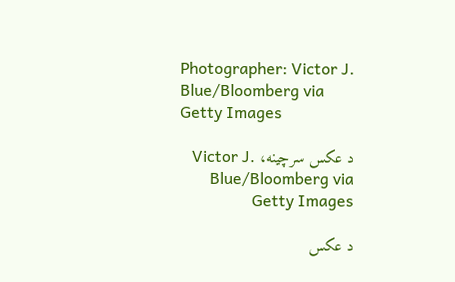Photographer: Victor J. Blue/Bloomberg via Getty Images

د عکس سرچینه، Victor J. Blue/Bloomberg via Getty Images

د عکس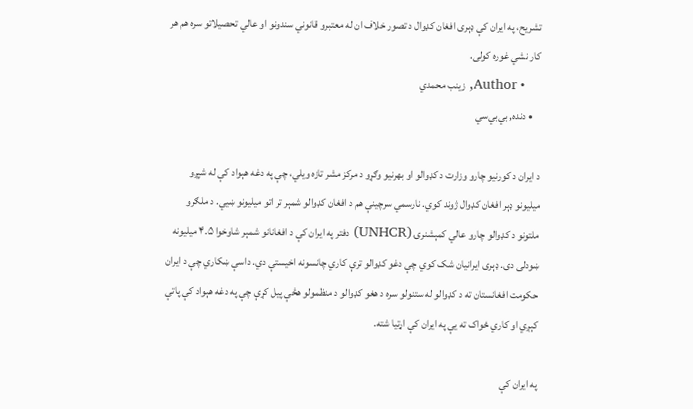تشریح، په ایران کې ډېری افغان کډوال د تصور خلاف ان له معتبرو قانوني سندونو او عالي تحصیلاتو سره هم هر کار نشي غوره کولی.
    • Author, زینب محمدي
    • دنده, بي‌بي‌سي

د ایران د کورنیو چارو وزارت د کډوالو او بهرنیو وګړو د مرکز مشر تازه ویلي، چې په دغه هېواد کې له شپږو میلیونو ډېر افغان کډوال ژوند کوي. نارسمي سرچینې هم د افغان کډوالو شمېر تر اتو میلیونو ښيي. د ملګرو ملتونو د کډوالو چارو عالي کمېشنرۍ (UNHCR) دفتر په ایران کې د افغانانو شمېر شاوخوا ۴.۵ میلیونه ښودلی دی. ډېری ایرانیان شک کوي چې دغو کډوالو ترې کاري چانسونه اخیستې دي. داسې ښکاري چې د ایران حکومت افغانستان ته د کډوالو له ستنولو سره د هغو کډوالو د منظمولو هڅې پیل کړې چې په دغه هېواد کې پاتې کېږي او کاري ځواک ته یې په ایران کې اړتیا شته.

په ایران کې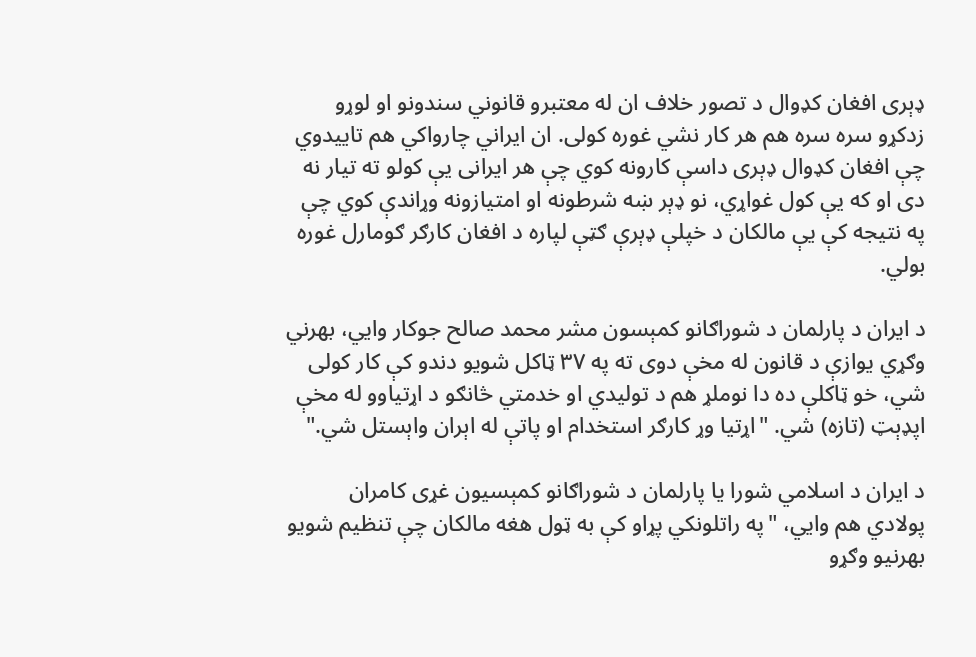ډېری افغان کډوال د تصور خلاف ان له معتبرو قانوني سندونو او لوړو زدکړو سره سره هم هر کار نشي غوره کولی. ان ایراني چارواکي هم تاییدوي چې افغان کډوال ډېری داسې کارونه کوي چې هر ایرانی یې کولو ته تیار نه دی او که یې کول غواړي، نو ډېر ښه شرطونه او امتیازونه وړاندې کوي چې په نتیجه کې یې مالکان د خپلې ډېرې ګټې لپاره د افغان کارګر ګومارل غوره بولي.

د ایران د پارلمان د شوراګانو کمېسون مشر محمد صالح جوکار وايي، بهرني وګړي یوازې د قانون له مخې دوی ته په ۳۷ ټاکل شویو دندو کې کار کولی شي، خو ټاکلې ده دا نوملړ هم د تولیدي او خدمتي څانګو د اړتیاوو له مخې اپډېټ (تازه) شي. "اړتیا وړ کارګر استخدام او پاتې له اېران واېستل شي."

د ایران د اسلامي شورا یا پارلمان د شوراګانو کمېسيون غړی کامران پولادي هم وايي، "په راتلونکي پړاو کې به ټول هغه مالکان چې تنظیم شویو بهرنیو وګړو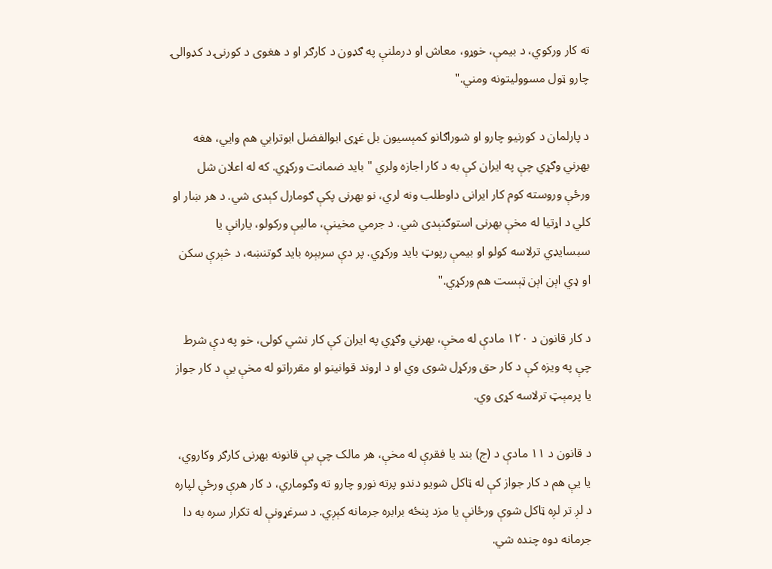ته کار ورکوي، د بیمې، خوړو، معاش او درملنې په ګډون د کارګر او د هغوی د کورنۍ د کډوالۍ چارو ټول مسوولیتونه ومني."

د پارلمان د کورنیو چارو او شوراګانو کمېسیون بل غړی ابوالفضل ابوترابي هم وايي، هغه بهرني وګړي چې په ایران کې به د کار اجازه ولري "باید ضمانت ورکړي. که له اعلان شل ورځې وروسته کوم کار ایرانی داوطلب ونه لري، نو بهرنی پکې ګومارل کېدی شي. د هر ښار او کلي د اړتیا له مخې بهرنی استوګنېدی شي. د جرمي مخینې، مالیې ورکولو، یارانې یا سبسایډي ترلاسه کولو او بیمې رپوټ باید ورکړي. پر دې سربېره باید ګوتنښه، د څېرې سکن او ډي اېن اېن ټېست هم ورکړي."

د کار قانون د ۱۲۰ مادې له مخې، بهرني وګړي په ایران کې کار نشي کولی، خو په دې شرط چې په ویزه کې د کار حق ورکړل شوی وي او د اړوند قوانینو او مقرراتو له مخې یې د کار جواز یا پرمېټ ترلاسه کړی وي.

د قانون د ۱۱ مادې د (ج) بند یا فقرې له مخې، هر مالک چې بې قانونه بهرنی کارګر وکاروي، یا یې هم د کار جواز کې له ټاکل شویو دندو پرته نورو چارو ته وګوماري، د کار هرې ورځې لپاره د لږ تر لږه ټاکل شوې ورځانې یا مزد پنځه برابره جرمانه کېږي. د سرغړونې له تکرار سره به دا جرمانه دوه چنده شي.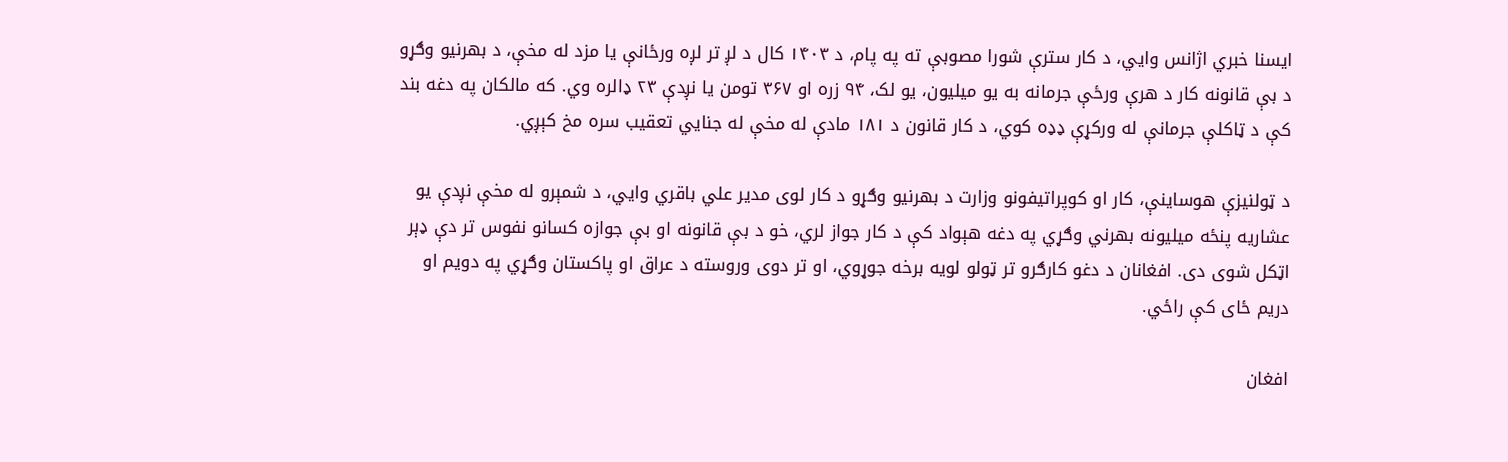ایسنا خبري اژانس وايي، د کار سترې شورا مصوبې ته په پام، د ۱۴۰۳ کال د لږ تر لږه ورځانې یا مزد له مخې، د بهرنیو وګړو د بې قانونه کار د هرې ورځې جرمانه به یو میلیون، یو لک، ۹۴ زره او ۳۶۷ تومن یا نږدې ۲۳ ډالره وي. که مالکان په دغه بند کې د ټاکلې جرمانې له ورکړې ډډه کوي، د کار قانون د ۱۸۱ مادې له مخې له جنايي تعقیب سره مخ کېږي.

د ټولنیزې هوساینې، کار او کوپراتیفونو وزارت د بهرنیو وګړو د کار لوی مدیر علي باقري وايي، د شمېرو له مخې نږدې یو عشاریه پنځه میلیونه بهرني وګړي په دغه هېواد کې د کار جواز لري، خو د بې قانونه او بې جوازه کسانو نفوس تر دې ډېر اټکل شوی دی. افغانان د دغو کارګرو تر ټولو لویه برخه جوړوي، او تر دوی وروسته د عراق او پاکستان وګړي په دویم او دریم ځای کې راځي.

افغان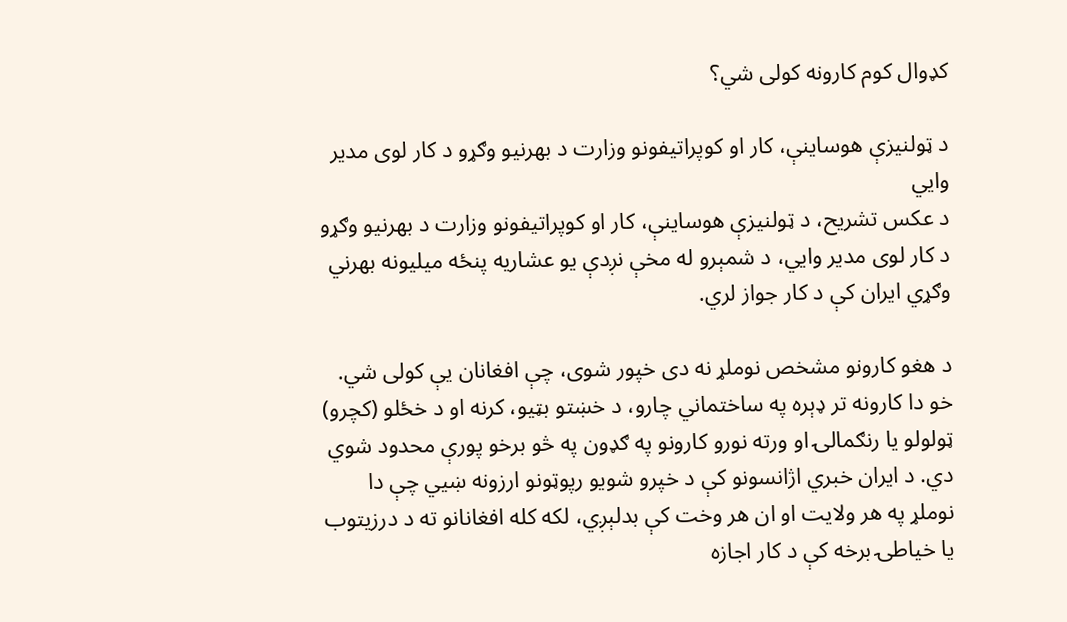کډوال کوم کارونه کولی شي؟

د ټولنیزې هوساینې، کار او کوپراتیفونو وزارت د بهرنیو وګړو د کار لوی مدیر وايي
د عکس تشریح، د ټولنیزې هوساینې، کار او کوپراتیفونو وزارت د بهرنیو وګړو د کار لوی مدیر وايي، د شمېرو له مخې نږدې یو عشاریه پنځه میلیونه بهرني وګړي ایران کې د کار جواز لري.

د هغو کارونو مشخص نوملړ نه دی خپور شوی، چې افغانان یې کولی شي. خو دا کارونه تر ډېره په ساختماني چارو، د خښتو بټیو، کرنه او د خځلو (کچرو) ټولولو یا رنګمالۍ او ورته نورو کارونو په ګډون په څو برخو پورې محدود شوي دي. د ایران خبري اژانسونو کې د خپرو شویو رپوټونو ارزونه ښيي چې دا نوملړ په هر ولایت او ان هر وخت کې بدلېږي، لکه کله افغانانو ته د درزیتوب یا خیاطۍ برخه کې د کار اجازه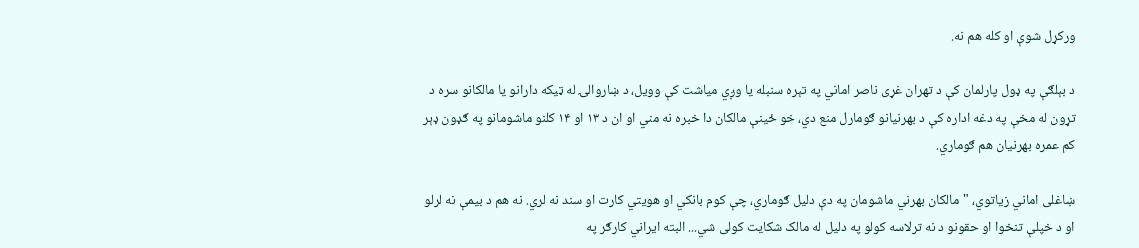ورکړل شوې او کله هم نه.

د بېلګې په ډول پارلمان کې د تهران غړی ناصر اماني په تېره سنبله یا وږي میاشت کې وویل، د ښاروالۍ له ټیکه دارانو یا مالکانو سره د تړون له مخې په دغه اداره کې د بهرنیانو ګومارل منع دي، خو ځینې مالکان دا خبره نه مني او ان د ۱۳ او ۱۴ کلنو ماشومانو په ګډون ډېر کم عمره بهرنیان هم ګوماري.

ښاغلی اماني زیاتوي، "مالکان بهرني ماشومان په دې دلیل ګوماري، چې کوم بانکي او هویتي کارت او سند نه لري. نه هم د بیمې نه لرلو او د خپلې تنخوا او حقونو د نه ترلاسه کولو په دلیل له مالک شکایت کولی شي... البته ایراني کارګر په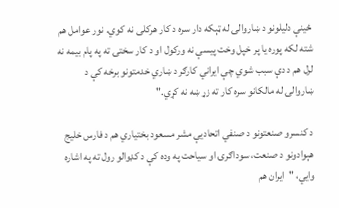ځینې دلیلونو د ښاروالۍ له ټېکه دار سره د کار هرکلی نه کوي. نور عوامل هم شته لکه پوره یا پر خپل وخت پیسې نه ورکول او د کار سختۍ ته په پام بیمه نه لرل هم د دې سبب شوي چې ایراني کارګر د ښاري خدمتونو برخه کې د ښاروالۍ له مالکانو سره کار ته زړ ښه نه کړي."

د کنسرو صنعتونو د صنفي اتحادیې مشر مسعود بختیاري هم د فارس خلیج هېوادونو د صنعت، سوداګرۍ او سیاحت په وده کې د کډوالو رول ته په اشاره وايي، "ایران هم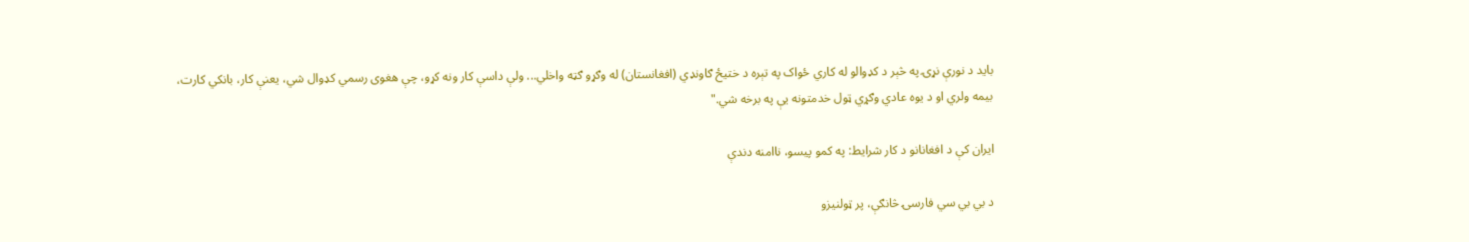باید د نورې نړۍ په څېر د کډوالو له کاري ځواک په تېره د ختیځ ګاونډي (افغانستان) له وګړو ګټه واخلي... ولې داسې کار ونه کړو، چې هغوی رسمي کډوال شي، یعنې کار، بانکي کارت، بیمه ولري او د یوه عادي وګړي ټول خدمتونه یې په برخه شي."

ایران کې د افغانانو د کار شرایط: په کمو پیسو، ناامنه دندې

د بي بي سي فارسۍ څانګې، پر ټولنیزو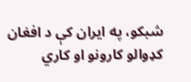شبکو، په ایران کې د افغان کډوالو کارونو او کاري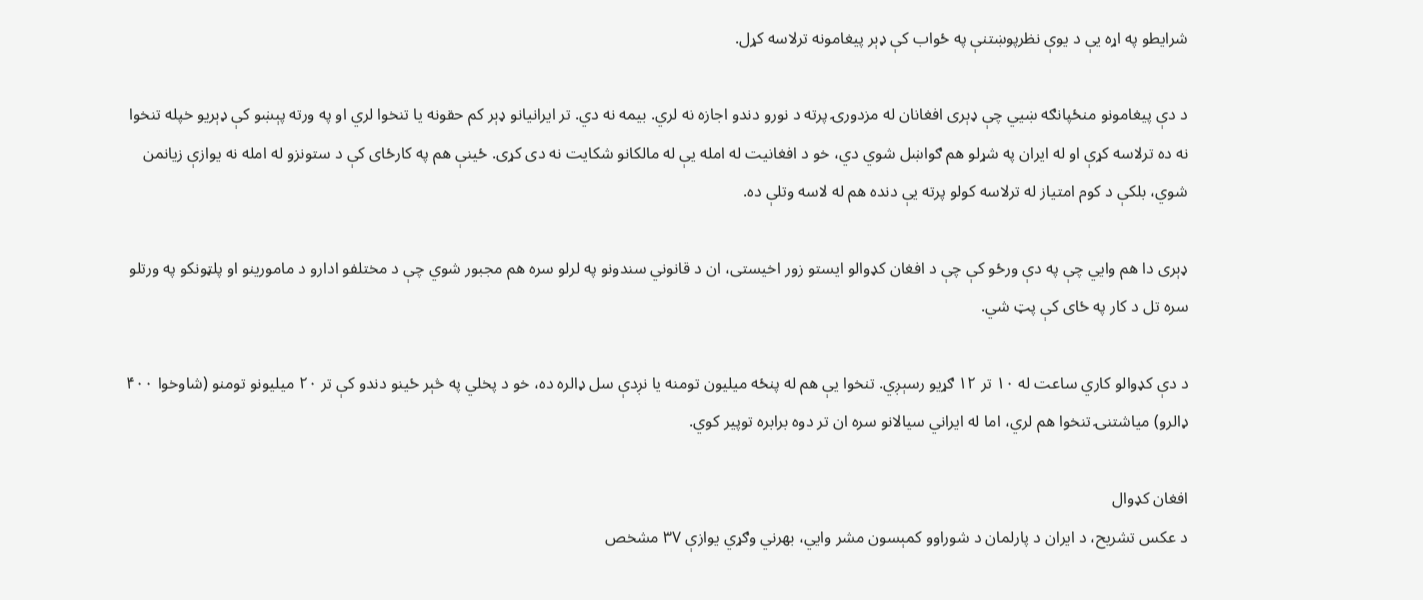شرایطو په اړه یې د یوې نظرپوښتنې په ځواب کې ډېر پیغامونه ترلاسه کړل.

د دې پیغامونو منځپانګه ښيي چې ډېری افغانان له مزدورۍ پرته د نورو دندو اجازه نه لري. بیمه نه دي. تر ایرانیانو ډېر کم حقونه یا تنخوا لري او په ورته پېښو کې ډېریو خپله تنخوا نه ده ترلاسه کړې او له ایران په شړلو هم ګواښل شوي دي، خو د افغانیت له امله یې له مالکانو شکایت نه دی کړی. ځینې هم په کارځای کې د ستونزو له امله نه یوازې زیانمن شوي، بلکې د کوم امتیاز له ترلاسه کولو پرته یې دنده هم له لاسه وتلې ده.

ډېری دا هم وايي چې په دې ورځو کې چې د افغان کډوالو ایستو زور اخیستی، ان د قانوني سندونو په لرلو سره هم مجبور شوي چې د مختلفو ادارو د مامورینو او پلټونکو په ورتلو سره تل د کار په ځای کې پټ شي.

د دې کډوالو کاري ساعت له ۱۰ تر ۱۲ ګړیو رسېږي. تنخوا یې هم له پنځه میلیون تومنه یا نږدې سل ډالره ده، خو د پخلي په څېر ځینو دندو کې تر ۲۰ میلیونو تومنو (شاوخوا ۴۰۰ ډالرو) میاشتنۍ تنخوا هم لري، اما له ایراني سیالانو سره ان تر دوه برابره توپیر کوي.

افغان کډوال‌
د عکس تشریح، د ایران د پارلمان د شوراوو کمېسون مشر وايي، بهرني وګړي یوازې ۳۷ مشخص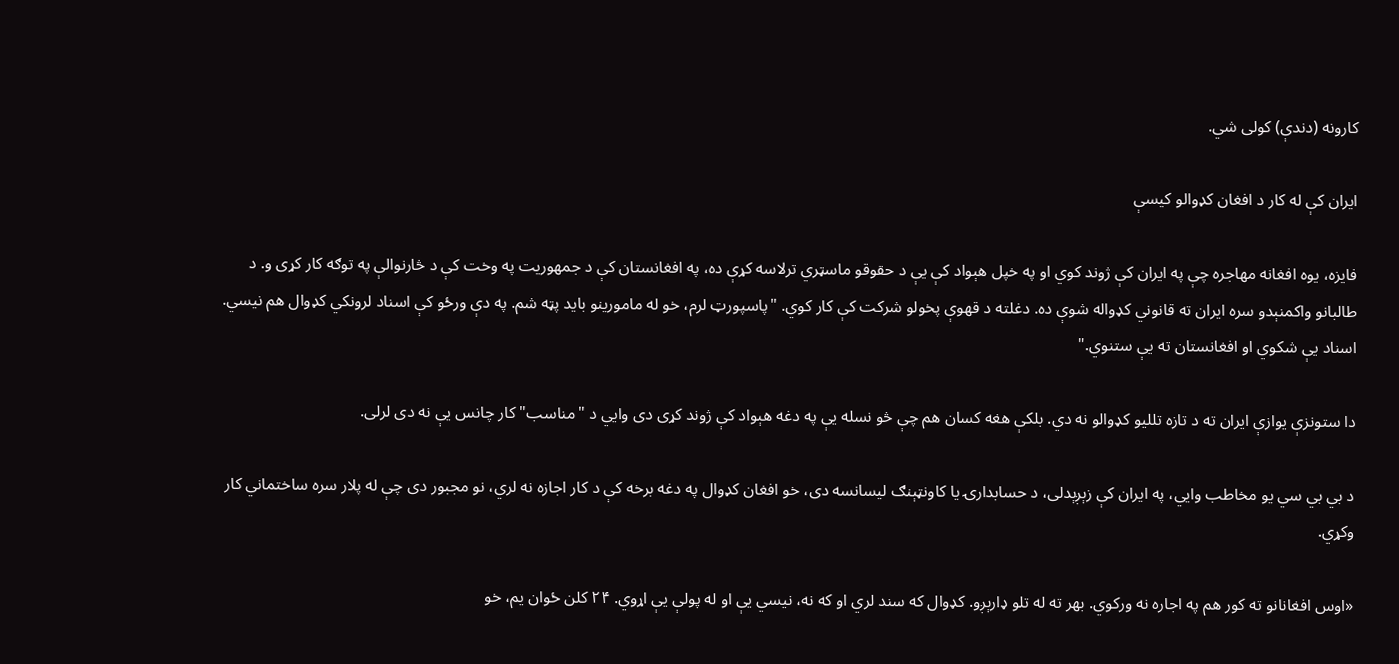کارونه (دندې) کولی شي.

ایران کې له کار د افغان کډوالو کیسې

فایزه، یوه افغانه مهاجره چې په ایران کې ژوند کوي او په خپل هېواد کې یې د حقوقو ماسټري ترلاسه کړې ده، په افغانستان کې د جمهوریت په وخت کې د څارنوالې په توګه کار کړی و. د طالبانو واکمنېدو سره ایران ته قانوني کډواله شوې ده. دغلته د قهوې پخولو شرکت کې کار کوي. "پاسپورټ لرم، خو له مامورینو باید پټه شم. په دې ورځو کې اسناد لرونکي کډوال هم نیسي. اسناد یې شکوي او افغانستان ته یې ستنوي."

دا ستونزې یوازې ایران ته د تازه تللیو کډوالو نه دي. بلکې هغه کسان هم چې څو نسله یې په دغه هېواد کې ژوند کړی دی وايي د "مناسب" کار چانس یې نه دی لرلی.

د بي بي سي یو مخاطب وايي، په ایران کې زېږېدلی، د حسابدارۍ یا کاونټېنګ لیسانسه دی، خو افغان کډوال په دغه برخه کې د کار اجازه نه لري، نو مجبور دی چې له پلار سره ساختماني کار وکړي.

«اوس افغانانو ته کور هم په اجاره نه ورکوي. بهر ته له تلو ډارېږو. کډوال که سند لري او که نه، نیسي یې او له پولې یې اړوي. ۲۴ کلن ځوان یم، خو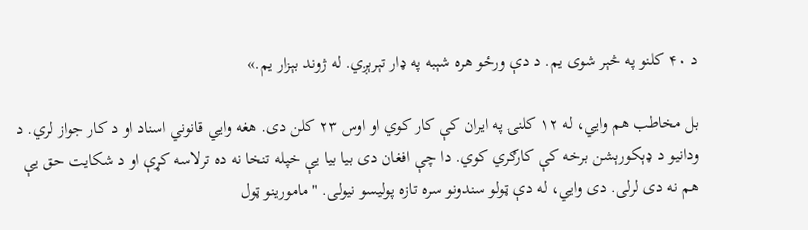د ۴۰ کلنو په څېر شوی یم. د دې ورځو هره شېبه په ډار تېرېږي. له ژوند بېزار یم.»

بل مخاطب هم وايي، له ۱۲ کلنۍ په ایران کې کار کوي او اوس ۲۳ کلن دی. هغه وايي قانوني اسناد او د کار جواز لري. د ودانیو د ډېکورېشن برخه کې کارګري کوي. دا چې افغان دی بیا بیا یې خپله تنخا نه ده ترلاسه کړې او د شکایت حق یې هم نه دی لرلی. دی وايي، له دې ټولو سندونو سره تازه پولیسو نیولی. "مامورینو ټول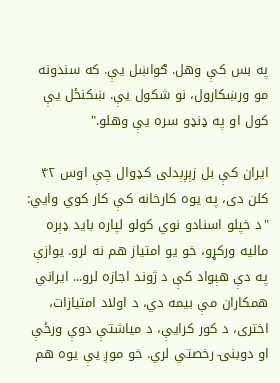په بس کې وهل. ګواښل یې. که سندونه مو ورښکارول، نو شکول یې. ښکنځل یې کول او په ډنډو سره یې وهلو."

ایران کې بل زېږېدلی کډوال چې اوس ۴۲ کلن دی، په یوه کارخانه کې کار کوي وايي: "د خپلو اسنادو نوي کولو لپاره باید ډېره مالیه ورکړو، خو یو امتیاز هم نه لرو. یوازې په دې هېواد کې د ژوند اجازه لرو... ایراني همکاران مې بیمه دي، د اولاد امتیازات، اختری، د کور کرایې، د میاشتې دوې ورځې او دوبنۍ رخصتي لري. خو موږ یې یوه هم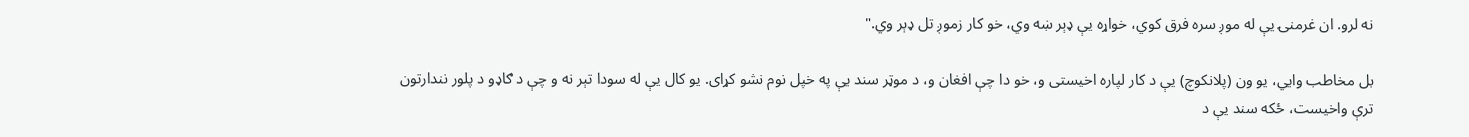نه لرو. ان غرمنۍ یې له موږ سره فرق کوي، خواړه یې ډېر ښه وي، خو کار زموږ تل ډېر وي."

بل مخاطب وايي، یو ون (پلانکوچ) یې د کار لپاره اخیستی و، خو دا چې افغان و، د موټر سند یې په خپل نوم نشو کړای. یو کال یې له سودا تېر نه و چې د ګاډو د پلور نندارتون ترې واخیست، ځکه سند یې د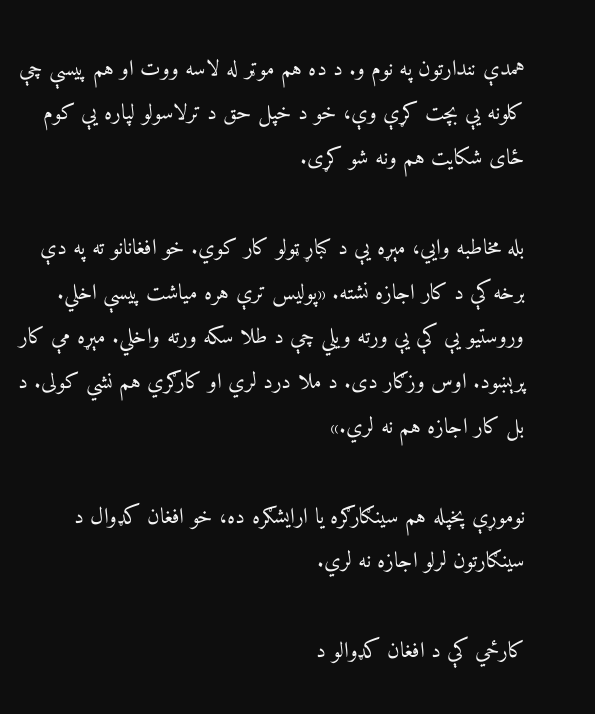همدې نندارتون په نوم و. د ده هم موټر له لاسه ووت او هم پیسې چې کلونه یې بچت کړې وې، خو د خپل حق د ترلاسولو لپاره یې کوم ځای شکایت هم ونه شو کړی.

بله مخاطبه وايي، مېړه یې د کباړ ټولو کار کوي. خو افغانانو ته په دې برخه کې د کار اجازه نشته. «پولیس ترې هره میاشت پیسې اخلي. وروستیو یې کې یې ورته ویلي چې د طلا سکه ورته واخلي. مېړه مې کار پرېښود. اوس وزګار دی. د ملا درد لري او کارګري هم نشي کولی. د بل کار اجازه هم نه لري.»

نوموړې پخپله هم سینګارګره یا ارایشګره ده، خو افغان کډوال د سینګارتون لرلو اجازه نه لري.

کارځي کې د افغان کډوالو د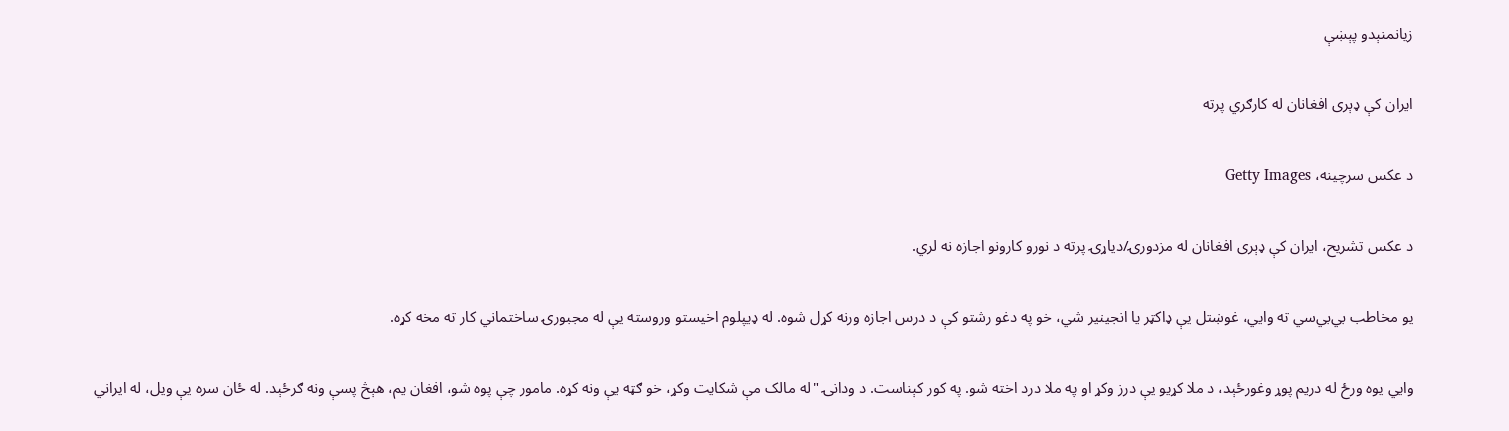زیانمنېدو پېښې

ایران کې ډېری افغانان له کارګري پرته

د عکس سرچینه، Getty Images

د عکس تشریح، ایران کې ډېری افغانان له مزدورۍ/دیاړۍ پرته د نورو کارونو اجازه نه لري.

یو مخاطب بي‌بي‌سي ته وايي، غوښتل یې ډاکټر یا انجینیر شي، خو په دغو رشتو کې د درس اجازه ورنه کړل شوه. له ډیپلوم اخیستو وروسته یې له مجبورۍ ساختماني کار ته مخه کړه.

وايي یوه ورځ له دریم پوړ وغورځېد، د ملا کړیو یې درز وکړ او په ملا درد اخته شو. په کور کېناست. د ودانۍ "له مالک مې شکایت وکړ، خو ګټه یې ونه کړه. مامور چې پوه شو، افغان یم، هېڅ پسې ونه ګرځېد. له ځان سره یې ویل، له ایراني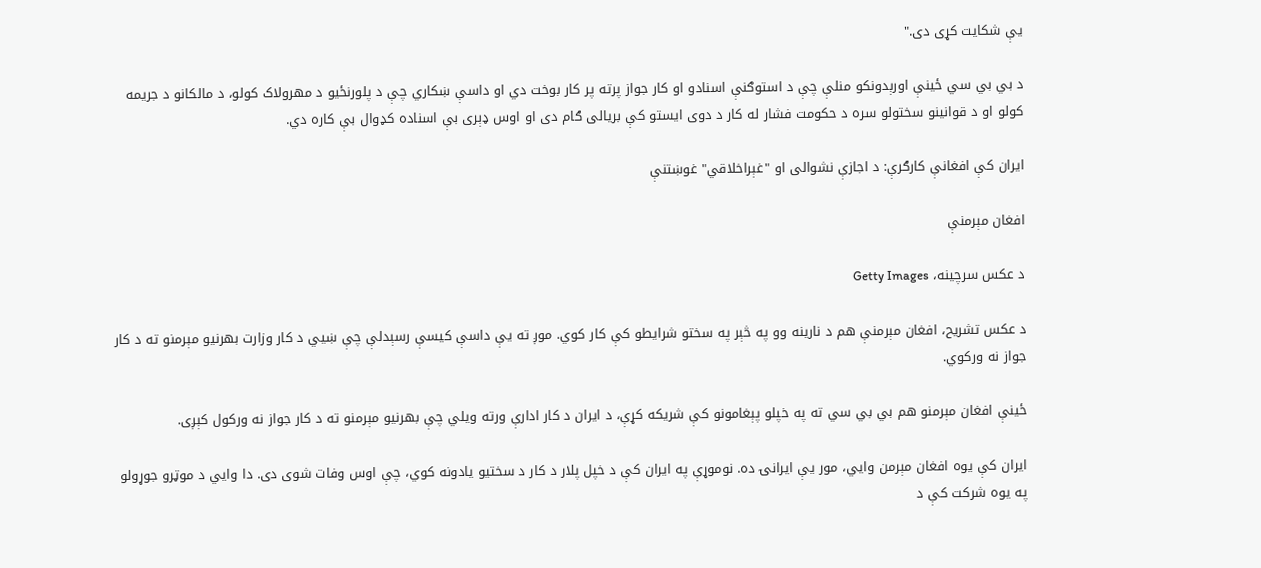یې شکایت کړی دی."

د بي بي سي ځینې اورېدونکو منلې چې د استوګنې اسنادو او کار جواز پرته پر کار بوخت دي او داسې ښکاري چې د پلورنځیو د مهرولاک کولو، د مالکانو د جریمه کولو او د قوانینو سختولو سره د حکومت فشار له کار د دوی ایستو کې بریالی ګام دی او اوس ډېری بې اسناده کډوال بې کاره دي.

ایران کې افغانې کارګرې: د اجازې نشوالی او "غېراخلاقي" غوښتنې

افغان مېرمنې

د عکس سرچینه، Getty Images

د عکس تشریح، افغان مېرمنې هم د نارینه وو په څېر په سختو شرایطو کې کار کوي. موږ ته یې داسې کیسې رسېدلې چې ښيي د کار وزارت بهرنیو مېرمنو ته د کار جواز نه ورکوي.

ځینې افغان مېرمنو هم بي بي سي ته په خپلو پېغامونو کې شریکه کړې، د ایران د کار ادارې ورته ویلي چې بهرنیو مېرمنو ته د کار جواز نه ورکول کېږی.

ایران کې یوه افغان مېرمن وايي، مور یې ایرانۍ ده. نوموړې په ایران کې د خپل پلار د کار د سختیو یادونه کوي، چې اوس وفات شوی دی. دا وايي د موټرو جوړولو په یوه شرکت کې د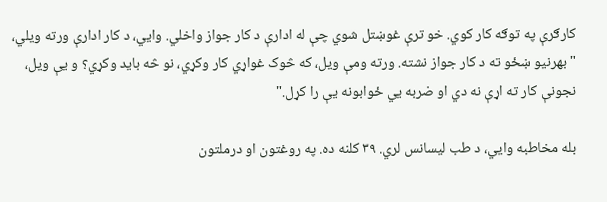کارګرې په توګه کار کوي. خو ترې غوښتل شوي چې له ادارې د کار جواز واخلي. وايي، د کار ادارې ورته ویلي، "بهرنیو ښځو ته د کار جواز نشته. ورته ومې ویل، که څوک غواړي کار وکړي، نو څه باید وکړي؟ و یې ویل، نجونې کار ته اړې نه دي او ضربه يي ځوابونه یې را کړل."

بله مخاطبه وايي، د طب لیسانس لري. ۳۹ کلنه ده. په روغتون او درملتون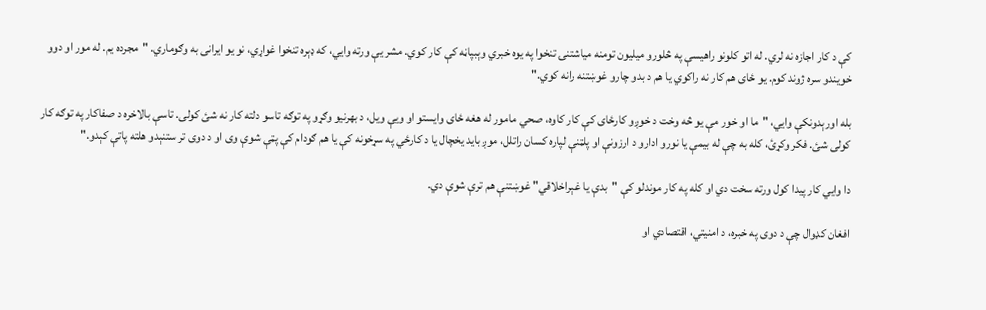کې د کار اجازه نه لري. له اتو کلونو راهیسې په څلورو میلیون تومنه میاشتنۍ تنخوا په یوه خبري وېبپاڼه کې کار کوي. مشر یې ورته وايي، که ډېره تنخوا غواړي، نو یو ایرانی به وګوماري. "مجرده یم. له مور او دوو خویندو سره ژوند کوم. یو ځای هم کار نه راکوي یا هم د بدو چارو غوښتنه رانه کوي."

بله اورېدونکې وايي، "ما او خور مې یو څه وخت د خوږو کارځای کې کار کاوه، صحي مامور له هغه ځای وایستو او ویې ویل، د بهرنیو وګړو په توګه تاسو دلته کار نه شئ کولی. تاسې بالاخره د صفاکار په توګه کار کولی شئ. فکر وکړئ، کله به چې له بیمې یا نورو ادارو د ارزونې او پلټنې لپاره کسان راتلل، موږ باید یخچال یا د کارځي په سړخونه کې یا هم ګودام کې پټې شوې وی او د دوی تر ستنېدو هلته پاتې کېدو."

دا وايي کار پیدا کول ورته سخت دي او کله په کار موندلو کې "بدې یا غېراخلاقي" غوښتنې هم ترې شوې دي.

افغان کډوال چې د دوی په خبره، د امنیتي، اقتصادي او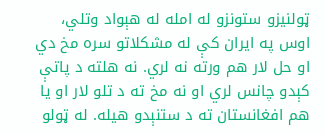ټولنیزو ستونزو له امله له هېواد وتلي، اوس په ایران کې له مشکلاتو سره مخ دي او حل لار هم ورته نه لري. نه هلته د پاتې کېدو چانس لري او نه مخ ته د تلو لار او یا هم افغانستان ته د ستنېدو هیله. له ټولو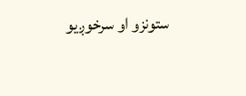ستونزو او سرخوږیو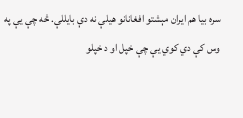سره بیا هم ایران مېشتو افغانانو هیلې نه دې بایللې. څه چې یې په وس کې دي کوي یې چې خپل او د خپلو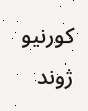کورنیو ژوند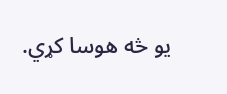یو څه هوسا کړي.